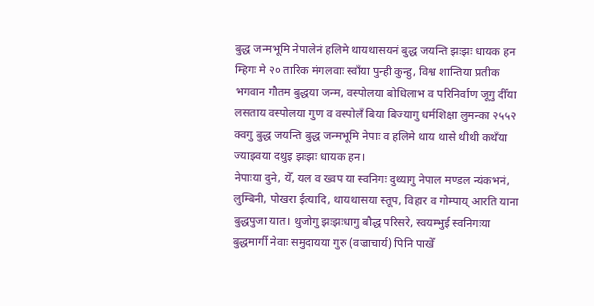बुद्ध जन्मभूमि नेपालेनं हलिमे थायथासयनं बुद्ध जयन्ति झःझः धायक हन
म्हिगः मे २० तारिक मंगलवाः स्वाँया पुन्ही कुन्हु, विश्व शान्तिया प्रतीक भगवान गौतम बुद्धया जन्म, वस्पोलया बोधिलाभ व परिनिर्वाण जूगु दीँया लसताय वस्पोलया गुण व वस्पोलँ बिया बिज्यागु धर्मशिक्षा लुमन्का २५५२ क्वगु बुद्ध जयन्ति बुद्ध जन्मभूमि नेपाः व हलिमे थाय थासे थीथी कथँया ज्याझ्वया दथुइ झःझः धायक हन।
नेपाःया दुने, येँ, यल व ख्वप या स्वनिगः दुथ्यागु नेपाल मण्डल न्यंकभनं, लुम्बिनी, पोखरा ईत्यादि, थायथासया स्तूप, विहार व गोम्पाय् आरति याना बुद्धपुजा यात। थुजोगु झःझःधागु बौद्ध परिसरे, स्वयम्भुई स्वनिगःया बुद्धमार्गी नेवाः समुदायया गुरु (वज्राचार्य) पिनि पाखेँ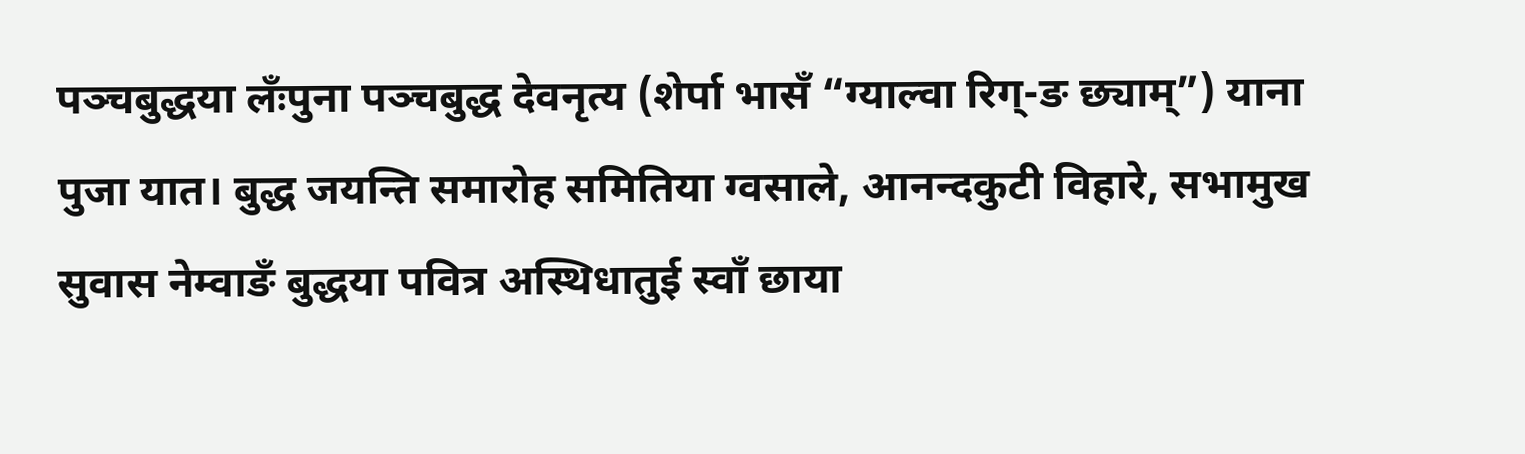पञ्चबुद्धया लँःपुना पञ्चबुद्ध देवनृत्य (शेर्पा भासँ “ग्याल्वा रिग्-ङ छ्याम्”) याना पुजा यात। बुद्ध जयन्ति समारोह समितिया ग्वसाले, आनन्दकुटी विहारे, सभामुख सुवास नेम्वाङँ बुद्धया पवित्र अस्थिधातुई स्वाँ छाया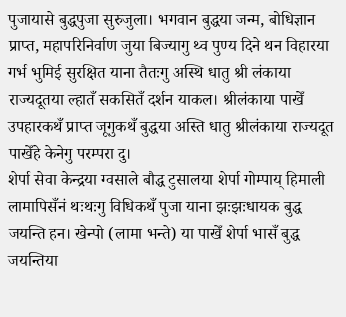पुजायासे बुद्धपुजा सुरुजुला। भगवान बुद्धया जन्म, बोधिज्ञान प्राप्त, महापरिनिर्वाण जुया बिज्यागु थ्व पुण्य दिने थन विहारया गर्भ भुमिई सुरक्षित याना तैतःगु अस्थि धातु श्री लंकाया राज्यदूतया ल्हातँ सकसितँ दर्शन याकल। श्रीलंकाया पाखेँ उपहारकथँ प्राप्त जूगुकथँ बुद्धया अस्ति धातु श्रीलंकाया राज्यदूत पाखेँहे केनेगु परम्परा दु।
शेर्पा सेवा केन्द्रया ग्वसाले बौद्ध टुसालया शेर्पा गोम्पाय् हिमाली लामापिसँनं थःथःगु विधिकथँ पुजा याना झःझःधायक बुद्ध जयन्ति हन। खेन्पो (लामा भन्ते) या पाखेँ शेर्पा भासँ बुद्ध जयन्तिया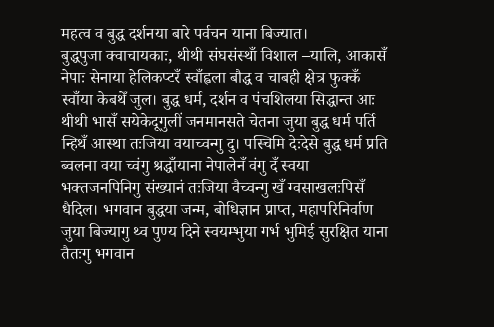महत्व व बुद्ध दर्शनया बारे पर्वचन याना बिज्यात।
बुद्धपुजा क्वाचायकाः, थीथी संघसंस्थाँ विशाल –यालि, आकासँ नेपाः सेनाया हेलिकप्टरँ स्वाँह्वला बौद्ध व चाबही क्षेत्र फुक्कँ स्वाँया केबथेँ जुल। बुद्ध धर्म, दर्शन व पंचशिलया सिद्धान्त आः थीथी भासँ सयेकेदूगुलीं जनमानसते चेतना जुया बुद्ध धर्म पर्ति न्हिथँ आस्था तःजिया वयाच्वन्गु दु। पस्चिमि देःदेसे बुद्ध धर्म प्रति ब्वलना वया च्वंगु श्रद्धाँयाना नेपालेनँ वंगु दँ स्वया भक्तजनपिनिगु संख्यानं तःजिया वैच्वन्गु खँ ग्वसाखलःपिसँ धैदिल। भगवान बुद्धया जन्म, बोधिज्ञान प्राप्त, महापरिनिर्वाण जुया बिज्यागु थ्व पुण्य दिने स्वयम्भुया गर्भ भुमिई सुरक्षित याना तैतःगु भगवान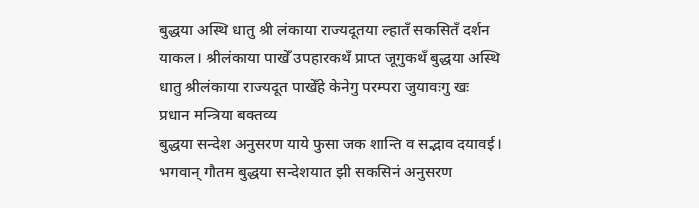बुद्धया अस्थि धातु श्री लंकाया राज्यदूतया ल्हातँ सकसितँ दर्शन याकल। श्रीलंकाया पाखेँ उपहारकथँ प्राप्त जूगुकथँ बुद्धया अस्थि धातु श्रीलंकाया राज्यदूत पाखेँहे केनेगु परम्परा जुयावःगु खः
प्रधान मन्त्रिया बक्तव्य
बुद्धया सन्देश अनुसरण याये फुसा जक शान्ति व सद्भाव दयावई।
भगवान् गौतम बुद्धया सन्देशयात झी सकसिनं अनुसरण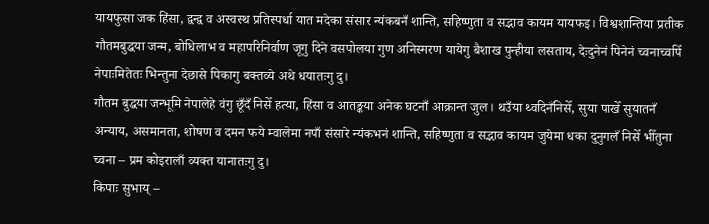यायफुसा जक हिंसा, द्वन्द्व व अस्वस्थ प्रतिस्पर्धा यात मदेका संसार न्यंकबनँ शान्ति, सहिष्णुता व सद्भाव कायम यायफइ। विश्वशान्तिया प्रतीक गौतमबुद्धया जन्म, बोधिलाभ व महापरिनिर्वाण जूगु दिने वसपोलया गुण अनिस्मरण यायेगु बैशाख पुन्हीया लसताय, देःदुनेनं पिनेनं च्वनाच्वपिँ नेपाःमितेतः भिन्तुना देछासे पिकागु बक्तव्ये अथे धयातःगु दु।
गौतम बुद्धया जन्भूमि नेपालेहे वंगु छूँदँ निसेँ हत्या, हिंसा व आतङ्कया अनेक घटनाँ आक्रान्त जुल। थउँया थ्वदिनँनिसेँ, सुया पाखेँ सुयातनँ अन्याय, असमानता, शोषण व दमन फये म्वालेमा नपाँ संसारे न्यंकभनं शान्ति, सहिष्णुता व सद्भाव कायम जुयेमा धका दुनुगलँ निसेँ भीँतुना च्वना – प्रम कोइरालाँ व्यक्त यानातःगु दु।
किपाः सुभाय् –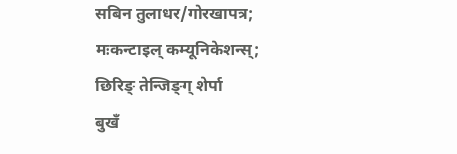सबिन तुलाधर/गोरखापत्र; मःकन्टाइल् कम्यूनिकेशन्स्; छिरिङ् तेन्जिङ्ग् शेर्पा
बुखँ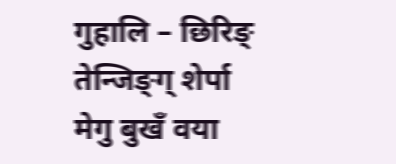गुहालि – छिरिङ् तेन्जिङ्ग् शेर्पा
मेगु बुखँ वया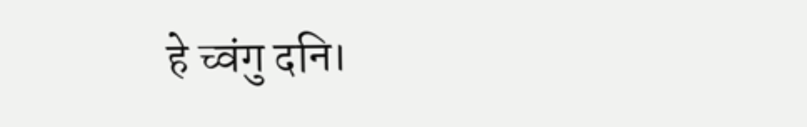हे च्वंगु दनि।